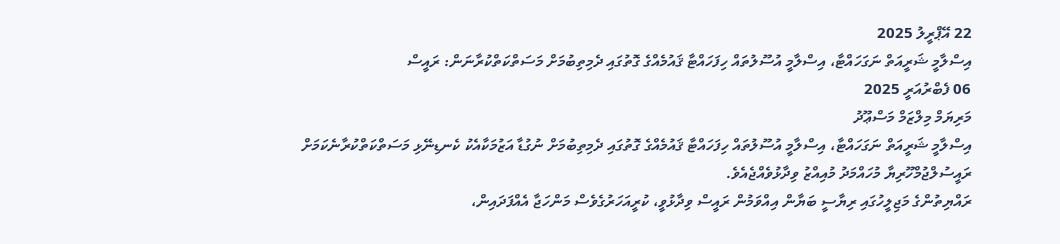22 އޭޕްރީލު 2025
އިސްލާމީ ޝަރީއަތް ނަގަހައްޓާ، އިސްލާމީ އުސޫލުތައް ހިފަހައްޓާ ޤައުމެއްގެ ގޮތުގައި ދެމިތިބުމަށް މަސަތްކަތްކުރާނަން: ރައީސް
06 ފެބްރުއަރީ 2025
މަރިޔަމް މިލްޒަމް މަސްޢޫދު
އިސްލާމީ ޝަރީއަތް ނަގަހައްޓާ، އިސްލާމީ އުސޫލުތައް ހިފަހައްޓާ ޤައުމެއްގެ ގޮތުގައި ދެމިތިބުމަށް ނުގުޑާ އަޒުމަކާއެކު ކެނޑިނޭޅި މަސަތްކަތްކުރާނެކަމަށް ރައީސުލްޖުމްހޫރިޔާ މުހައްމަދު މުއިއްޒު ވިދާޅުވެއްޖެއެވެ.
ރައްޔިތުންގެ މަޖިލީހުގައި ރިޔާސީ ބަޔާން އިއްވަމުން ރައީސް ވިދާޅުވީ، ކުރީއަހަރުގެވެސް މަންހަޖާ އެއްފަދައިން،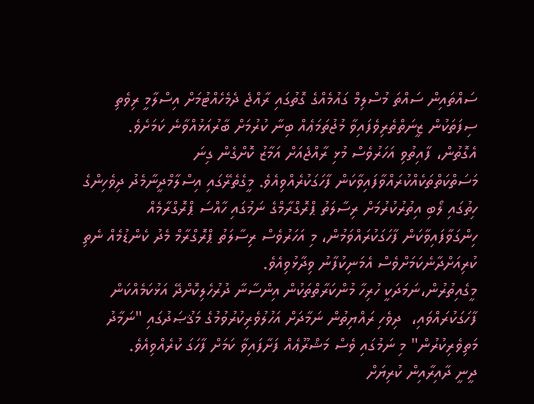ސައްތައިން ސައްތަ މުސްލިމް ގައުމެއްގެ ގޮތުގައި ރާއްޖެ ދެމެހެއްޓުމަށް އިސްލާމީ ރިވެތި ސިފަތަކުން ޒީނަތްތެރިވެފައިވާ މުޖުތަމަޢެއް ބިނާ ކުރުމަށް ބާރުއަޅުއްވާނެ ކަމަށެވެ.
އެގޮތުން، ފާއިތުވި އަހަރުވެސް މުޅި ރާއްޖެއަށް އަމާޒު ކޮށްގެން ގިނަ މަސަތްކަތްތަކެއްކުރައްވާފައިވާކަން ފާހަގަކުރެއްވިއެވެ. މީގެތެރޭގައި އިސްލާމްދީނާމެދު ދިވެހިންގެ ހިތުގައި ލޯބި އިތުރުކުރުމަށް ރިސާލަތު ޕްރޮގްރާމްގެ ނަމުގައި ހާއްސަ ޕްރޮގްރާމެއް ހިންގަވާފައިވާކަން ފާހަގަކުރައްވަމުން، މި އަހަރުވެސް ރިސާލަތު ޕްރޮގްރާމް މެދު ކެންޑުމެއް ނެތި ކުރިއަށްދާނެކަމަށްވެސް އެމަނިކުފާނު ވިދާޅުވިއެވެ.
މީގެއިތުރުން،ނަމަދަކީ ހުރިހާ މުންކަރާތްތަކުން އިންސާނާ ދުރުހެލިކޮށްދޭ އަޅުކަމެއްކަން ފާހަގަކުރައްވައި،  ދިވެހި ރައްޔިތުން ނަމާދަށް އަހުލުވެރިކުރުވުމުގެ މަޤުޞަދުގައި "ނަމާދު މަތިވެރިކުރުން" މި ނަމުގައި ވެސް މަޝްރޫޢެއް ފަށާފައިވާ ކަމަށް ފާހަގަ ކުރެއްވިއެވެ.
ދީނީ ދާއިރާއިން ކުރިޔަށް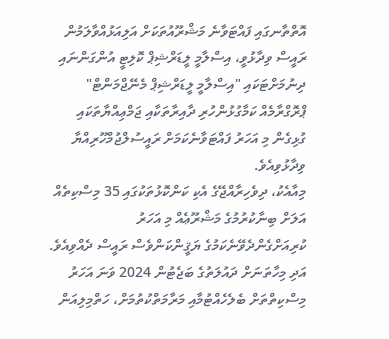އޮތްތާނގައި ފައްޓަވާނެ މަޝްރޫއުތަކަށް އަލިއަޅުއްވާލަމުން ރައީސް ވިދާޅުވީ، އިސްލާމީ ލީޑަރްޝިޕް ކޮލިޓީ އުންގަންނައި ދިނުމަށްޓަކައި "އިސްލާމީ ލީޑަރްޝިޕް މެނޭޖްމަންޓް" ޕްރޮގްރާމެއް ކަމާގުޅުންހުރި ދާއިރާތަކާއި ޖަމްޢިއްޔާތަކައި ގުޅިގެން މި އަހަރު ފައްޓަވާނެކަމަށް ރައީސުލްޖުމްހޫރިއްޔާ  ވިދާޅުވިއެވެ.
މިއާއެކު، ދިވެހިރާއްޖޭގެ އެކި ކަންކޮޅުތަކުގައި 35 މިސްކިތެއް އަލަށް ބިނާކުރުމުގެ މަޝްރޫޢެއް މި އަހަރު ކުރިއަށްގެންދެވޭނެކަމުގެ ޔަޤީންކަންވެސް ރައީސް ދެއްވިއެވެ. އަދި މިހާތަނަށް ދައުލަތުގެ ބަޖެޓުން 2024 ވަނަ އަހަރު މިސްކިތްތަށް ބެލެހެއްޓުމާއި މަރާމަތްކުތުމަށް، ހަތްމިލިއަން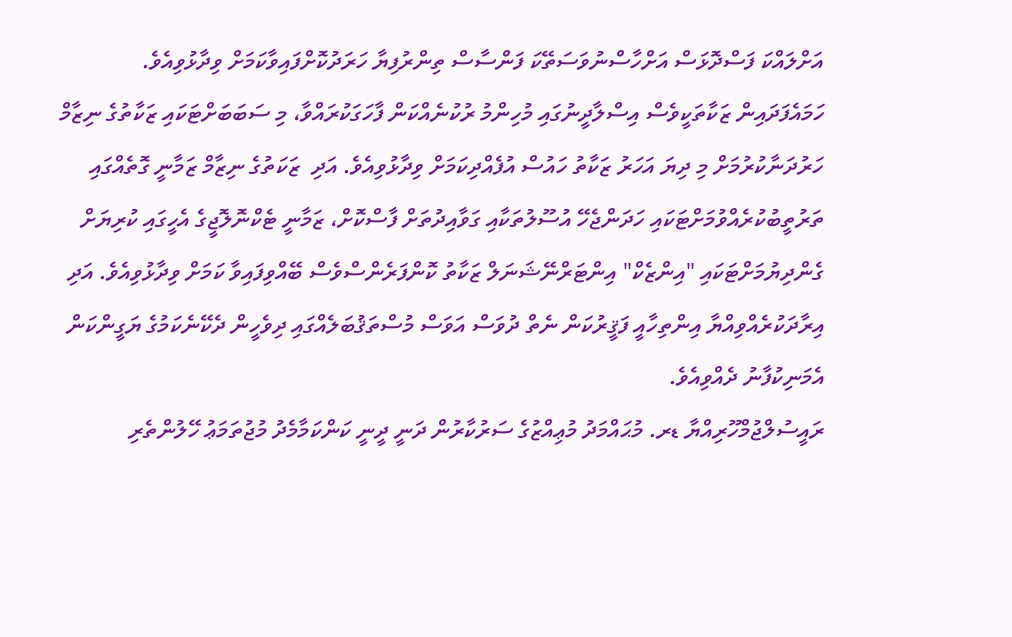އަށްލައްކަ ފަސްދޮޅަސް އަށްހާސްނުވަސަތޭކަ ފަންސާސް ތިންރުފިޔާ ހަރަދުކޮށްފައިވާކަމަށް ވިދާޅުވިއެވެ.
ހަމައެފަދައިން ޒަކާތަކީވެސް އިސްލާދީނުގައި މުހިންމު ރުކުނެއްކަން ފާހަގަކުރައްވާ، މި ސަބަބަށްޓަކައި ޒަކާތުގެ ނިޒާމް ހަރުދަނާކުރުމަށް މި ދިޔަ އަހަރު ޒަކާތު ހައުސް އުފެއްދިކަމަށް ވިދާޅުވިއެވެ. އަދި  ޒަކަތުގެ ނިޒާމް ޒަމާނީ ގޮތެއްގައި ތަރުތީބުކުރެއްވުމަށްޓަކައި ހަދަންޖެހޭ އުސޫލުތަކާއި ގަވާއިދުތަށް ފާސްކޮށް، ޒަމާނީ ޓެކްނޮލޮޖީގެ އެހީގައި ކުރިޔަށް ގެންދިޔުމަށްޓަކައި "އިންޒެކް" އިންޓަރްނޭޝަނަލް ޒަކާތު ކޮންފަރެންސްވެސް ބޭއްވިފައިވާ ކަމަށް ވިދާޅުވިއެވެ. އަދި އިރާދަކުރެއްވިއްޔާ އިންތިހާއީ ފަޤީރުކަން ނެތް ދުވަސް އަވަސް މުސްތަޤުބަލެއްގައި ދިވެހީން ދެކޭނެކަމުގެ ޔަގީންކަން އެމަނިކުފާނު ދެއްވިއެވެ.
ރައީސުލްޖުމްހޫރިއްޔާ ޑރ. މުޙައްމަދު މުޢިއްޒުގެ ސަރުކާރުން ދަނީ ދީނީ ކަންކަމާމެދު މުޖުތަމަޢު ހޭލުންތެރި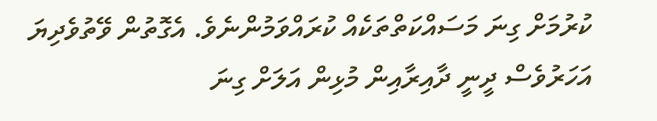ކުރުމަށް ގިނަ މަސައްކަތްތަކެއް ކުރައްވަމުންނެވެ. އެގޮތުން ވޭތުވެދިޔަ އަހަރުވެސް ދީނީ ދާއިރާއިން މުޅިން އަލަށް ގިނަ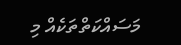މަސައްކަތްތަކެއް މި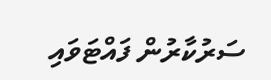ސަރުކާރުން ފައްޓަވައި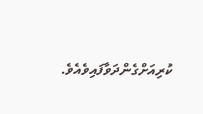ކުރިއަށްގެންދަވާފައިވެއެވެ.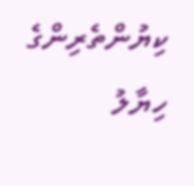ކިޔުންތެރިންގެ ހިޔާލު